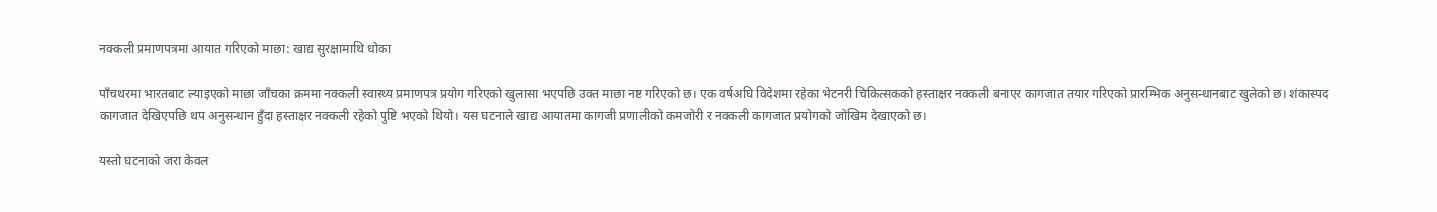नक्कली प्रमाणपत्रमा आयात गरिएको माछा: खाद्य सुरक्षामाथि धोका

पाँचथरमा भारतबाट ल्याइएको माछा जाँचका क्रममा नक्कली स्वास्थ्य प्रमाणपत्र प्रयोग गरिएको खुलासा भएपछि उक्त माछा नष्ट गरिएको छ। एक वर्षअघि विदेशमा रहेका भेटनरी चिकित्सकको हस्ताक्षर नक्कली बनाएर कागजात तयार गरिएको प्रारम्भिक अनुसन्धानबाट खुलेको छ। शंकास्पद कागजात देखिएपछि थप अनुसन्धान हुँदा हस्ताक्षर नक्कली रहेको पुष्टि भएको थियो। यस घटनाले खाद्य आयातमा कागजी प्रणालीको कमजोरी र नक्कली कागजात प्रयोगको जोखिम देखाएको छ।

यस्तो घटनाको जरा केवल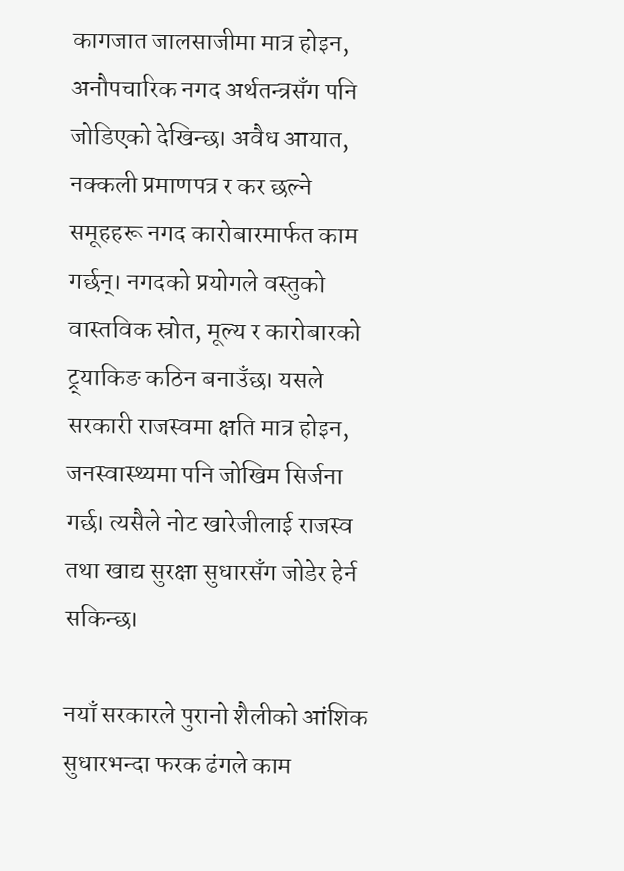कागजात जालसाजीमा मात्र होइन, अनौपचारिक नगद अर्थतन्त्रसँग पनि जोडिएको देखिन्छ। अवैध आयात, नक्कली प्रमाणपत्र र कर छल्ने समूहहरू नगद कारोबारमार्फत काम गर्छन्। नगदको प्रयोगले वस्तुको वास्तविक स्रोत, मूल्य र कारोबारको ट्र्याकिङ कठिन बनाउँछ। यसले सरकारी राजस्वमा क्षति मात्र होइन, जनस्वास्थ्यमा पनि जोखिम सिर्जना गर्छ। त्यसैले नोट खारेजीलाई राजस्व तथा खाद्य सुरक्षा सुधारसँग जोडेर हेर्न सकिन्छ।

नयाँ सरकारले पुरानो शैलीको आंशिक सुधारभन्दा फरक ढंगले काम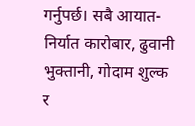गर्नुपर्छ। सबै आयात-निर्यात कारोबार, ढुवानी भुक्तानी, गोदाम शुल्क र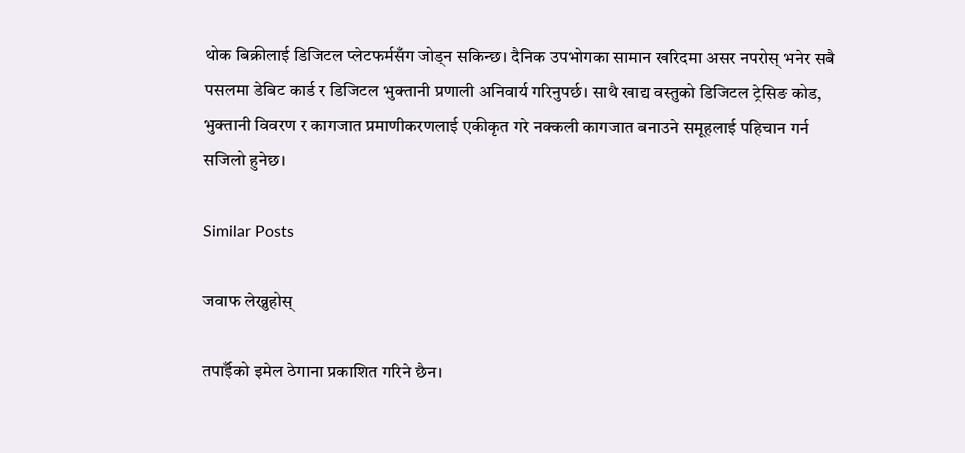थोक बिक्रीलाई डिजिटल प्लेटफर्मसँग जोड्न सकिन्छ। दैनिक उपभोगका सामान खरिदमा असर नपरोस् भनेर सबै पसलमा डेबिट कार्ड र डिजिटल भुक्तानी प्रणाली अनिवार्य गरिनुपर्छ। साथै खाद्य वस्तुको डिजिटल ट्रेसिङ कोड, भुक्तानी विवरण र कागजात प्रमाणीकरणलाई एकीकृत गरे नक्कली कागजात बनाउने समूहलाई पहिचान गर्न सजिलो हुनेछ।

Similar Posts

जवाफ लेख्नुहोस्

तपाईँको इमेल ठेगाना प्रकाशित गरिने छैन।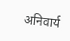अनिवार्य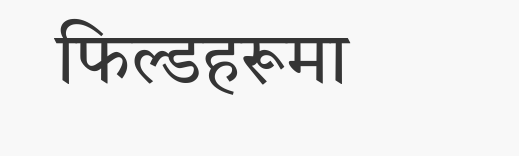फिल्डहरूमा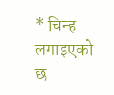* चिन्ह लगाइएको छ